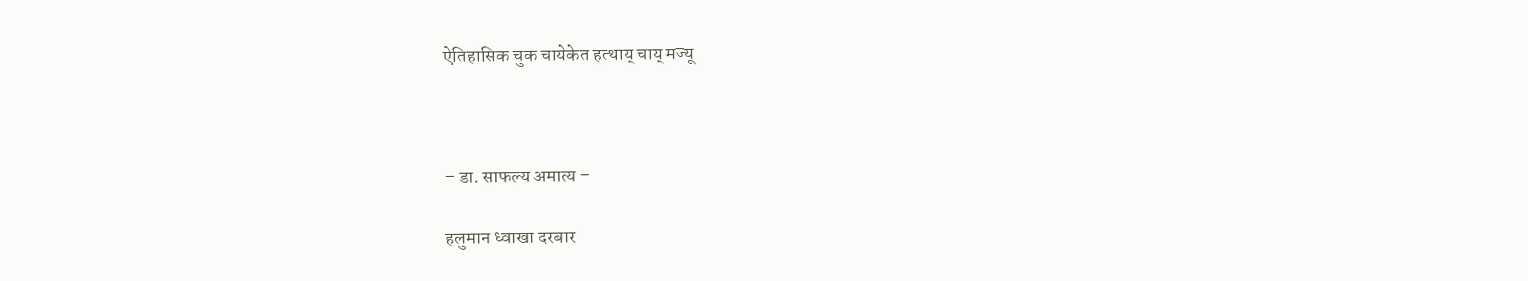ऐतिहासिक चुक चायेकेत हत्थाय् चाय् मज्यू



– डा. साफल्य अमात्य –

हलुमान ध्वाखा दरबार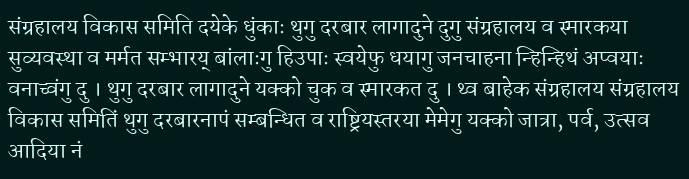संग्रहालय विकास समिति दयेके धुंकाः थुगु दरबार लागादुने दुगु संग्रहालय व स्मारकया सुव्यवस्था व मर्मत सम्भारय् बांलाःगु हिउपाः स्वयेफु धयागु जनचाहना न्हिन्हिथं अप्वयाः वनाच्वंगु दु । थुगु दरबार लागादुने यक्को चुक व स्मारकत दु । थ्व बाहेक संग्रहालय संग्रहालय विकास समितिं थुगु दरबारनापं सम्बन्धित व राष्ट्रियस्तरया मेमेगु यक्को जात्रा, पर्व, उत्सव आदिया नं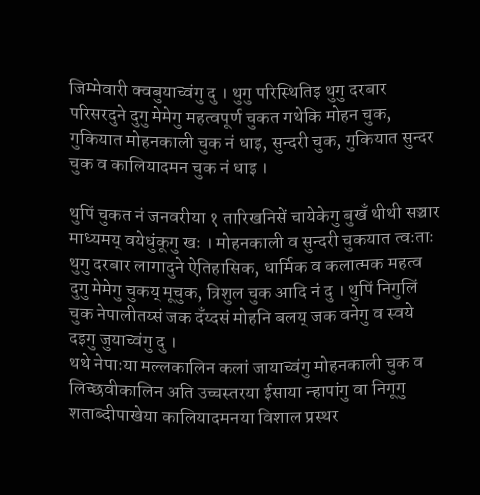जिम्मेवारी क्वबुयाच्वंगु दु । थुगु परिस्थितिइ थुगु दरबार परिसरदुने दुगु मेमेगु महत्वपूर्ण चुकत गथेकि मोहन चुक, गुकियात मोहनकाली चुक नं धाइ, सुन्दरी चुक, गुकियात सुन्दर चुक व कालियादमन चुक नं धाइ ।

थुपिं चुकत नं जनवरीया १ तारिखनिसें चायेकेगु बुखँ थीथी सञ्चार माध्यमय् वयेधुंकूगु खः । मोहनकाली व सुन्दरी चुकयात त्वःताः थुगु दरबार लागादुने ऐतिहासिक, धार्मिक व कलात्मक महत्व दुगु मेमेगु चुकय् मूचुक, त्रिशुल चुक आदि नं दु । थुपिं निगुलिं चुक नेपालीतय्सं जक दँय्दसं मोहनि बलय् जक वनेगु व स्वये दइगु जुयाच्वंगु दु ।
थथे नेपाःया मल्लकालिन कलां जायाच्वंगु मोहनकाली चुक व लिच्छवीकालिन अति उच्चस्तरया ईसाया न्हापांगु वा निगूगु शताब्दीपाखेया कालियादमनया विशाल प्रस्थर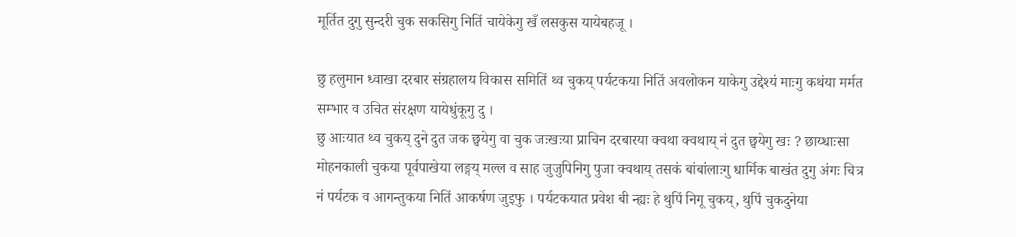मूर्तित दुगु सुन्दरी चुक सकसिगु नितिं चायेकेगु खँ लसकुस यायेबहजू ।

छु हलुमान ध्वाखा दरबार संग्रहालय विकास समितिं थ्व चुकय् पर्यटकया नितिं अवलोकन याकेगु उद्देश्यं माःगु कथंया मर्मत सम्भार व उचित संरक्षण यायेधुंकूगु दु ।
छु आःयात थ्व चुकय् दुने दुत जक छ्वयेगु वा चुक जःखःया प्राचिन दरबारया क्वथा क्वथाय् नं दुत छ्वयेगु खः ? छाय्धाःसा मोहनकाली चुकया पूर्वपाखेया लङ्गय् मल्ल व साह जुजुपिनिगु पुजा क्वथाय् तसकं बांबांलाःगु धार्मिक बाखंत दुगु अंगः चित्र नं पर्यटक व आगन्तुकया नितिं आकर्षण जुइफु । पर्यटकयात प्रवेश बी न्ह्यः हे थुपिं निगू चुकय्, थुपिं चुकदुनेया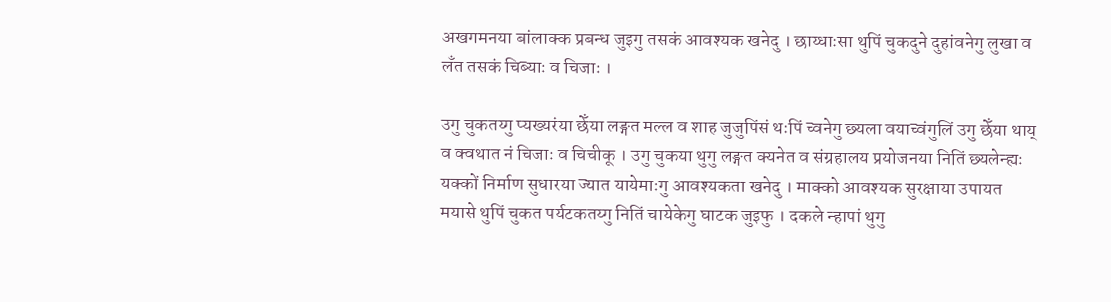अखगमनया बांलाक्क प्रबन्ध जुइगु तसकं आवश्यक खनेदु । छाय्धाःसा थुपिं चुकदुने दुहांवनेगु लुखा व लँत तसकं चिब्याः व चिजाः ।

उगु चुकतय्गु प्यख्यरंया छेँया लङ्गत मल्ल व शाह जुजुपिंसं थःपिं च्वनेगु छ्यला वयाच्वंगुलिं उगु छेँया थाय् व क्वथात नं चिजाः व चिचीकू । उगु चुकया थुगु लङ्गत क्यनेत व संग्रहालय प्रयोजनया नितिं छ्यलेन्ह्यः यक्कों निर्माण सुधारया ज्यात यायेमाःगु आवश्यकता खनेदु । माक्को आवश्यक सुरक्षाया उपायत मयासे थुपिं चुकत पर्यटकतय्गु नितिं चायेकेगु घाटक जुइफु । दकले न्हापां थुगु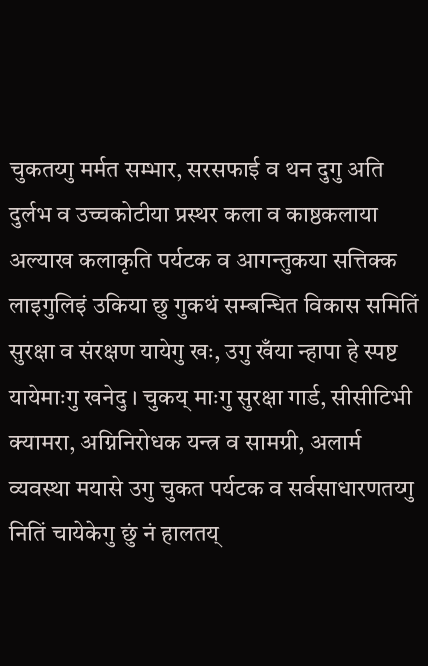चुकतय्गु मर्मत सम्भार, सरसफाई व थन दुगु अति दुर्लभ व उच्चकोटीया प्रस्थर कला व काष्ठकलाया अल्याख कलाकृति पर्यटक व आगन्तुकया सत्तिक्क लाइगुलिइं उकिया छु गुकथं सम्बन्धित विकास समितिं सुरक्षा व संरक्षण यायेगु खः, उगु खँया न्हापा हे स्पष्ट यायेमाःगु खनेदु । चुकय् माःगु सुरक्षा गार्ड, सीसीटिभी क्यामरा, अग्निनिरोधक यन्त्र व सामग्री, अलार्म व्यवस्था मयासे उगु चुकत पर्यटक व सर्वसाधारणतय्गु नितिं चायेकेगु छुं नं हालतय्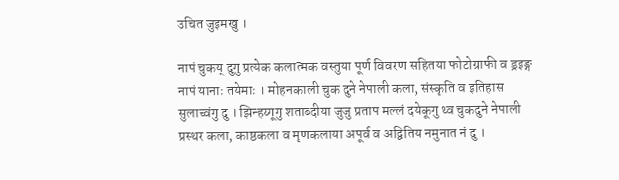उचित जुइमखु ।

नापं चुकय् दुगु प्रत्येक कलात्मक वस्तुया पूर्ण विवरण सहितया फोटोग्राफी व ड्रइङ्ग नापं यानाः तयेमाः । मोहनकाली चुक दुने नेपाली कला, संस्कृति व इतिहास सुलाच्वंगु दु । झिन्हय्गूगु शताब्दीया जुजु प्रताप मल्लं दयेकूगु थ्व चुकदुने नेपाली प्रस्थर कला, काष्ठकला व मृणकलाया अपूर्व व अद्वितिय नमुनात नं दु ।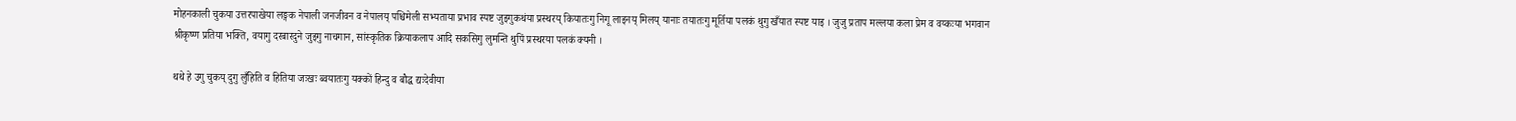मोहनकाली चुकया उत्तरपाखेया लङ्गक नेपाली जनजीवन व नेपालय् पश्चिमेली सभ्यताया प्रभाव स्पष्ट जुइगुकथंया प्रस्थरय् कियातःगु निगू लाइनय् मिलय् यानाः तयातःगु मूर्तिया पलकं थुगु खँयात स्पष्ट याइ । जुजु प्रताप मल्लया कला प्रेम व वय्कःया भगवान श्रीकृष्ण प्रतिया भक्ति, वयागु दरबारदुने जुइगु नाचगान, सांस्कृतिक क्रियाकलाप आदि सकसिगु लुमन्ति थुपिं प्रस्थरया पलकं क्यनी ।

थथे हे उगु चुकय् दुगु लुँहिति व हितिया जःखः ब्वयातःगु यक्कों हिन्दु व बौद्ध द्यःदेवीया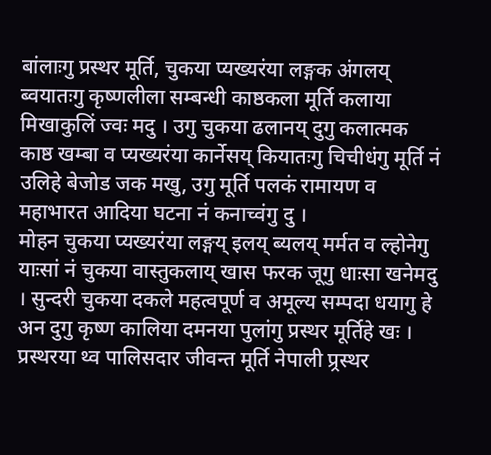बांलाःगु प्रस्थर मूर्ति, चुकया प्यख्यरंया लङ्गक अंगलय् ब्वयातःगु कृष्णलीला सम्बन्धी काष्ठकला मूर्ति कलाया मिखाकुलिं ज्वः मदु । उगु चुकया ढलानय् दुगु कलात्मक काष्ठ खम्बा व प्यख्यरंया कार्नेसय् कियातःगु चिचीधंगु मूर्ति नं उलिहे बेजोड जक मखु, उगु मूर्ति पलकं रामायण व महाभारत आदिया घटना नं कनाच्वंगु दु ।
मोहन चुकया प्यख्यरंया लङ्गय् इलय् ब्यलय् मर्मत व ल्होनेगु याःसां नं चुकया वास्तुकलाय् खास फरक जूगु धाःसा खनेमदु । सुन्दरी चुकया दकले महत्वपूर्ण व अमूल्य सम्पदा धयागु हे अन दुगु कृष्ण कालिया दमनया पुलांगु प्रस्थर मूर्तिहे खः ।
प्रस्थरया थ्व पालिसदार जीवन्त मूर्ति नेपाली प्र्रस्थर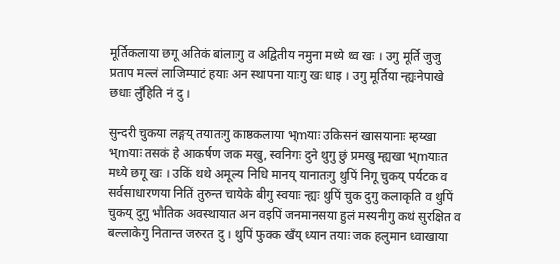मूर्तिकलाया छगू अतिकं बांलाःगु व अद्वितीय नमुना मध्ये थ्व खः । उगु मूर्ति जुजु प्रताप मल्लं लाजिम्पाटं हयाः अन स्थापना याःगु खः धाइ । उगु मूर्तिया न्ह्यःनेपाखे छधाः लुँहिति नं दु ।

सुन्दरी चुकया लङ्गय् तयातःगु काष्ठकलाया भ्mयाः उकिसनं खासयानाः म्हय्खा भ्mयाः तसकं हे आकर्षण जक मखु, स्वनिगः दुने थुगु छुं प्रमखु म्ह्यखा भ्mयाःत मध्ये छगू खः । उकिं थथे अमूल्य निधि मानय् यानातःगु थुपिं निगू चुकय् पर्यटक व सर्वसाधारणया नितिं तुरुन्त चायेके बीगु स्वयाः न्ह्यः थुपिं चुक दुगु कलाकृति व थुपिं चुकय् दुगु भौतिक अवस्थायात अन वइपिं जनमानसया हुलं मस्यनीगु कथं सुरक्षित व बल्लाकेगु नितान्त जरुरत दु । थुपिं फुक्क खँय् ध्यान तयाः जक हलुमान ध्वाखाया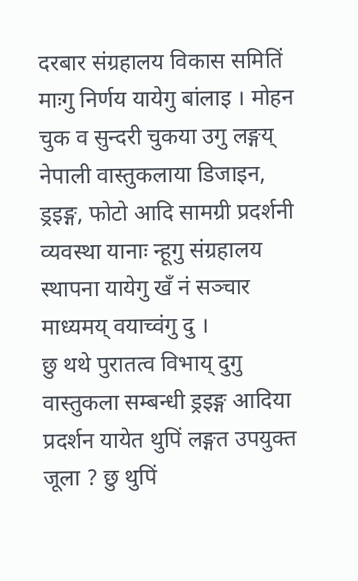दरबार संग्रहालय विकास समितिं माःगु निर्णय यायेगु बांलाइ । मोहन चुक व सुन्दरी चुकया उगु लङ्गय् नेपाली वास्तुकलाया डिजाइन, ड्रइङ्ग, फोटो आदि सामग्री प्रदर्शनी व्यवस्था यानाः न्हूगु संग्रहालय स्थापना यायेगु खँ नं सञ्चार माध्यमय् वयाच्वंगु दु ।
छु थथे पुरातत्व विभाय् दुगु वास्तुकला सम्बन्धी ड्रइङ्ग आदिया प्रदर्शन यायेत थुपिं लङ्गत उपयुक्त जूला ? छु थुपिं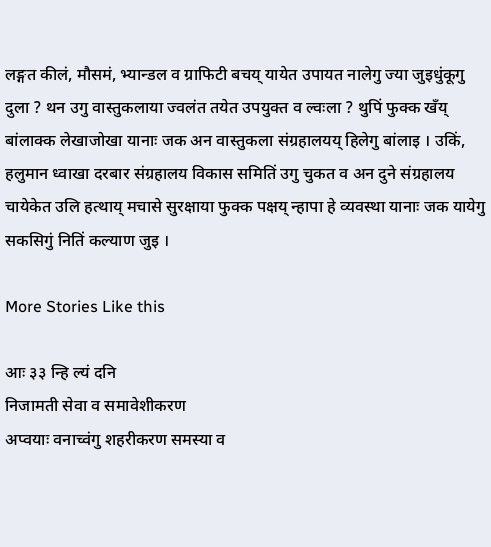लङ्गत कीलं, मौसमं, भ्यान्डल व ग्राफिटी बचय् यायेत उपायत नालेगु ज्या जुइधुंकूगु दुला ? थन उगु वास्तुकलाया ज्वलंत तयेत उपयुक्त व ल्वःला ? थुपिं फुक्क खँय् बांलाक्क लेखाजोखा यानाः जक अन वास्तुकला संग्रहालयय् हिलेगु बांलाइ । उकिं, हलुमान ध्वाखा दरबार संग्रहालय विकास समितिं उगु चुकत व अन दुने संग्रहालय चायेकेत उलि हत्थाय् मचासे सुरक्षाया फुक्क पक्षय् न्हापा हे व्यवस्था यानाः जक यायेगु सकसिगुं नितिं कल्याण जुइ ।

More Stories Like this

आः ३३ न्हि ल्यं दनि
निजामती सेवा व समावेशीकरण
अप्वयाः वनाच्वंगु शहरीकरण समस्या व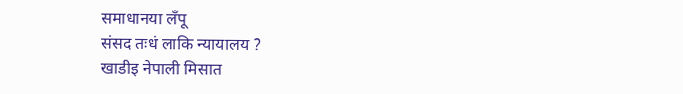समाधानया लँपू
संसद तःधं लाकि न्यायालय ?
खाडीइ नेपाली मिसात